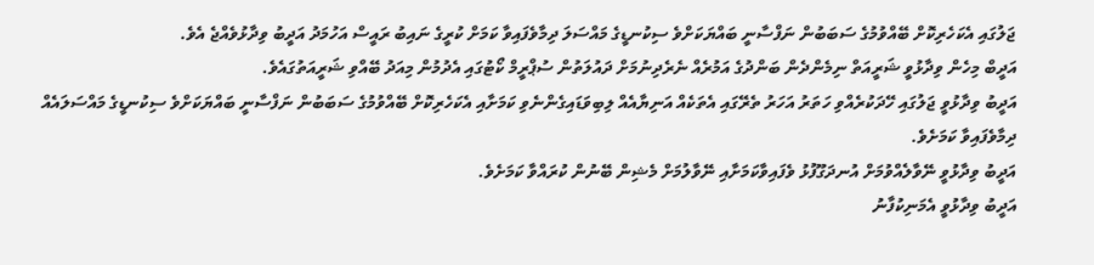ޖަލުގައި އެކަހެރިކޮށް ބޭއްވުމުގެ ސަބަބުން ނަފްސާނީ ބައްޔަކަށްވެ ސިކުނޑީގެ މައްސަލަ ދިމާވެފައިވާ ކަމަށް ކުރީގެ ނައިބު ރައީސް އަހުމަދު އަދީބު ވިދާޅުވެއްޖެ އެވެ.
އަދީބް މިހެން ވިދާޅުވީ ޝަރީއަތް ނިމެންދެން ބަންދުގެ އަމުރެއް ނެރެދިނުމަށް ދައުލަތުން ސުޕްރީމް ކޯޓުގައި އެދުމުން މިއަދު ބޭއްވި ޝަރީއަތުގައެވެ.
އަދީބު ވިދާޅުވީ ޖަލުގައި ހޭދަކުރެއްވި ހަތަރު އަހަރު ތެރޭގައި އެތަކެއް އަނިޔާއެއް ލިބިވަޑައިގެންނެވި ކަމަށާއި އެކަހެރިކޮށް ބޭއްވުމުގެ ސަބަބުން ނަފްސާނީ ބައްޔަކަށްވެ ސިކުނޑީގެ މައްސަލައެއް ދިމާވެފައިވާ ކަމަށެވެ.
އަދީބު ވިދާޅުވީ ނޭވާލެއްވުމަށް އުނދަގޫފުޅު ވެފައިވާކަމަށާއި ނޭވާލުމަށް މެޝިން ބޭނުން ކުރައްވާ ކަމަށެވެ.
އަދީބު ވިދާޅުވީ އެމަނިކުފާނު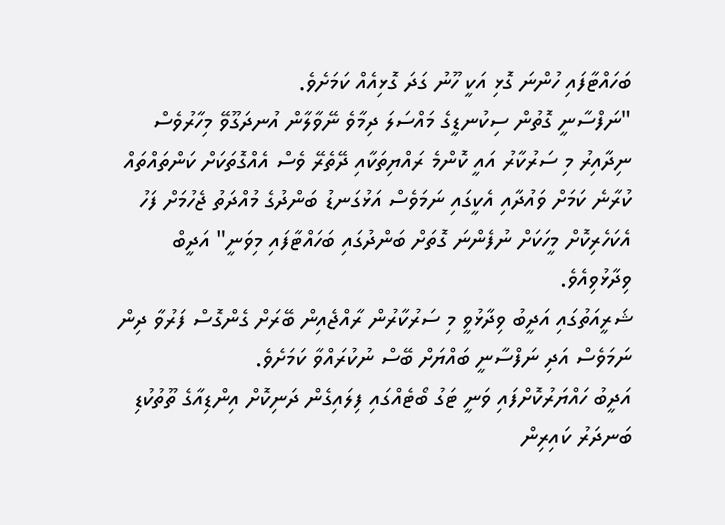ބަހައްޓާފައި ހުންނަ ގޮޅި އަކީ ހޫނު ގަދަ ގޮޅިއެއް ކަމަށެވެ.
"ނަފްސާނީ ގޮތުން ސިކުނޑީގެ މައްސަލަ ދިމާވެ ނޭވާލާން އުނދަގޫވޭ މިހާރުވެސް ނިދާއިރު މި ސަރުކާރު އައީ ކޮންމެ ރައްޔިތަކާއި ދޭތެރޭ ވެސް އެއްގޮތަކަށް ކަންތައްތައް ކުރާނެ ކަމަށް ވައުދާއި އެކީގައި ނަމަވެސް އަޅުގަނޑު ބަންދުގެ މުއްދަތު ޖެހުމަށް ފަހު އެކަހެރިކޮށް މީހަކަށް ނުފެންނަ ގޮތަށް ބަންދުގައި ބަހައްޓާފައި މިވަނީ" އަދީބް ވިދާޅުވިއެވެ.
ޝަރީއަތުގައި އަދީބު ވިދާޅުވީ މި ސަރުކާރުން ރާއްޖެއިން ބޭރަށް ގެންގޮސް ފަރުވާ ދިން ނަމަވެސް އަދި ނަފްސާނީ ބައްޔަށް ބޭސް ނުކުރައްވާ ކަމަށެވެ.
އަދީބު ހައްޔަރުކޮށްފައި ވަނީ ޓަގު ބޯޓެއްގައި ފިލައިގެން ދަނިކޮށް އިންޑިއާގެ ތޫތުކުޑި ބަނދަރު ކައިރިން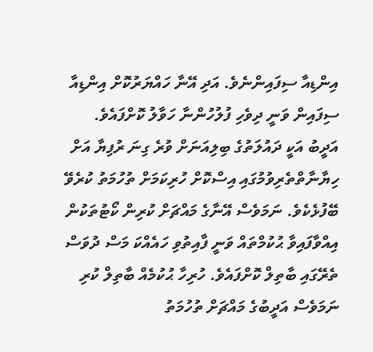އިންޑިއާ ސިފައިންނެވެ. އަދި އޭނާ ހައްޔަރުކޮށް އިންޑިއާ ސިފައިން ވަނީ ދިވެހި ފުލުހުންނާ ހަވާލު ކޮށްފައެވެ.
އަދީބު އަކީ ދައުލަތުގެ ބިލިއަނަށް ވުރެ ގިނަ ރުފިޔާ އަށް ހިޔާނާތްތެރިވުމުގައި އިސްކޮށް ހުރިކަމަށް ތުހުމަތު ކުރެވޭ ބޭފުޅެކެވެ. ނަމަވެސް އޭނާގެ މައްޗަށް ކުރިން ކޯޓުތަކުން އިއްވާފައިވާ ޙުކުމްތައް ވަނީ ފާއިތުވި ހައެއްކަ މަސް ދުވަސް ތެރޭގައި ބާތިލް ކޮށްފައެވެ. ހުރިހާ ޙުކުމެއް ބާތިލް ކުރި ނަމަވެސް އަދީބުގެ މައްޗަށް ތުހުމަތު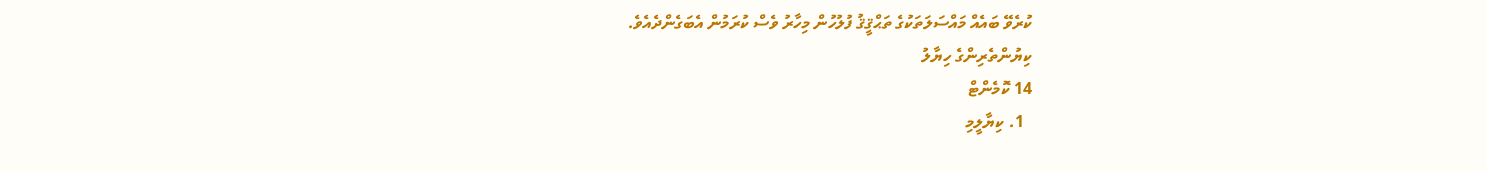ކުރެވޭ ބައެއް މައްސަލަތަކުގެ ތަޙްޤީޤު ފުލުހުން މިހާރު ވެސް ކުރަމުން އެބަގެންދެއެވެ.
ކިޔުންތެރިންގެ ހިޔާލު
14 ކޮމެންޓް
  1. ކިޔާލީމި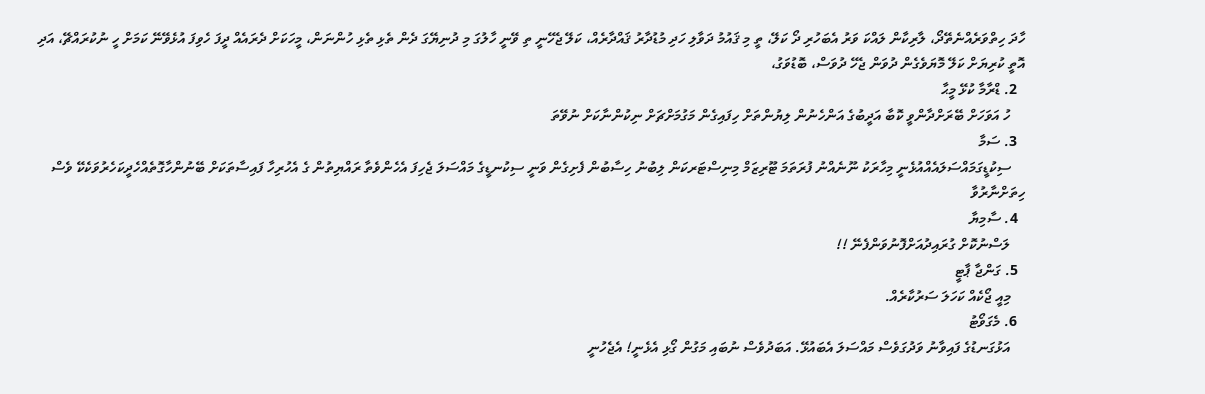ހާދަ ހިތްވަރެއްނެތޭދޯ، ލާރިކާން ލައްކަ ވަރު އެބަހުރި ދޯ ކަލޭ، ތީ މި ޤައުމު ދަވާލި ހަދި މުޑުދާރު ޤައްދާރެއް، ކަލޭ ޖެހޭނީ ތި ވޭނީ ހާލުގަ މި ދުނިޔޭގަ ދެން ތެޅި ތެޅި ހުންނަން، މީހަކަށް ދެރައެއް ދީފަ ހެވިފަ އުޅެވޭނޭ ކަމަށް ހީ ނުކުރައްޗޭ، އަދި އޮތީ ކުރިޔަށް ކަލޭ މޮޔަވެގެން ދުވަން ޖެހޭ ދުވަސް، ބޮޑުވަގު،
  2. ޑްރާމާ ކުޅޭ މީޙާ
    ހު އަވަހަށް ބޭރަށްދާންވީ ކޮބާ އަދީބުގެ އަންހެނުން ލިޔުންތަށް ހިފައިގެން މަގުމަށްޗަށް ނިކުންނާކަށް ނުވޭތަ
  3. ސަމާ
    ސިކުޑީގަމައްސަލައެއްއުޅެނީ މިހާރަކު ނޫނެއްނު ފުރަތަމަ ޓޫރިޒަމް މިނިސްޓަރކަން ލިބުނު ހިސާބުން ފެށިގެން ވަނީ ސިކުނޑީގެ މައްސަލަ ޖެހިފަ އެހެންވެތާ ރައްޔިތުން ގެ އެހުރިހާ ފައިސާތަކަށް ބޭނުންހާގޮތެއްހެދީކަހެރުވަކެކޭ ވެސް ހިތަށްނާރުވާ
  4. ސާމިޔާ
    ލަސްނުކޮށް ގުރައިދުއަށްފޮނުވަންފެނޭ !!
  5. ގަންޖާ ޕާޓީ
    މިއީ ޖޯކެއް ކަހަލަ ސަރުކާރެއް.
  6. މެގަވޯޓު
    އަޅުގަނޑުގެ ފައިވާނު ވަދުގަވެސް މައްސަލަ އެބައުޅޭ. އަބަދުވެސް ނުބައި މަގުން ގޯޅި އެޅެނީ! އެޖެހުނީ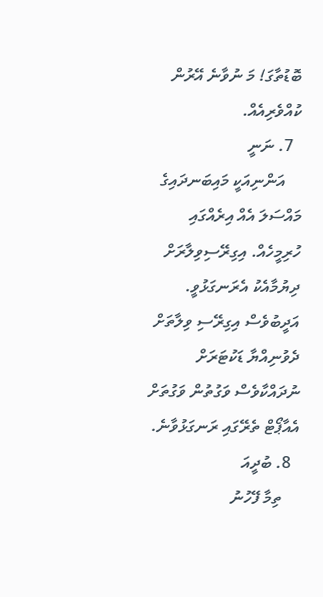ބޮޑުތާގަ! މަ ނުވާނެ އޭރުން ކުއްވެރިއެއް.
  7. ނަނީ
    އަންނިއަކީ މައިބަނދައިގެ މައްސަލަ އެއް އިރެއްގައި ހުރިމީހެއް. އިގިރޭސިވިލާރަށް ދިޔުމާއެކު އެރަނގަޅުވީ. އަދީބުވެސް އިގިރޭސި ވިލާތަށް ދެވުނިއްޔާ ޑަކުޓަރަށް ނުދައްކާވެސް ވަގުތުން ވަގުތަށް އެއާޕޯޓް ތެރޭގައި ރަނގަޅުވާނެ.
  8. ބުދީއަ
    ތިމާ ފޭހުނު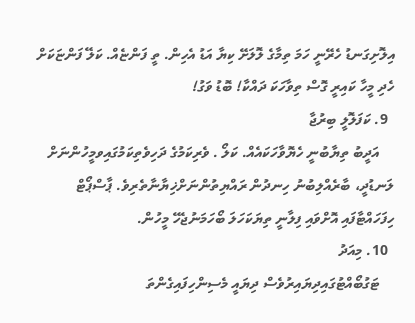އިލޮށިގަނޑު ހެރޭނީ ހަމަ ތިމާގެ ލޮލަށޭ ކިޔާ އަޑު އެހިން. ތީ ފަންޏެއް. ކަލޭ ފަންޏަކަށް ހެދި މީހާ ކައިރީ ގޮސް ތިވާހަކަ ދައްކާ! ބޮޑު ވަގު!
  9. ކަފަލޮލީ ބިރުޖާ
    އަދީބު ތިޔާބުނީ ހެޔޮވާހަކައެއް. ކަލޯ . ވެރިކަމުގެ ދަހިވެތިކަމުގައިވމީހުންނަށް ލަނޑުދީ، ބާރެއްލިބުނު ހިނދުން ރައްޔިތުންނަށްޚިޔާނާތެރިވެ. ޕާސްޕޯޓް ހިފަހައްޓާފައި އޮށްވައި ފިލާނީ ތިޔަކަހަލަ ބޯހަމަނުޖެހޭ މީހުން.
  10. މިއަދު
    ޓަގުބޯއްޓުގައިދިޔައިރުވެސް ދިޔައީ މެސިންހިފައިގެންތަ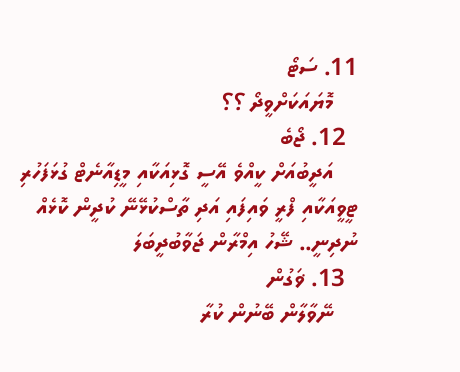11. ސަޓޯ
    މޮޔައަކަށްވީދޯ ؟؟
  12. ޖޯބެ
    އަދީބުއަށް ކީއްވެ އޭސީ ގޮޅިއަކާއި މީޑިއާނެޓް ގުޅަފަހުރި ޓީވީއަކާއި ފްރީ ވައިފައި އަދި ތާސްކުޅޭނޭ ކުދީން ކޮޅެއް ނުދިނީ.. ޝޭހު އިމްރާން ޖަވާބުދީބަލަ
  13. ޥަގުން
    ނޭވާލާން ބޭނުން ކުރާ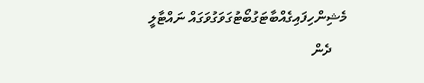މެޝިންހިފައިގެއްބާޓަގުބޯޓުގަވަގުވަގައް ނައްޓާލީ
    ދެން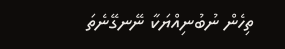ތިހެން ނުބުނިއްޔަކާ ނޭނގޭނެތަ